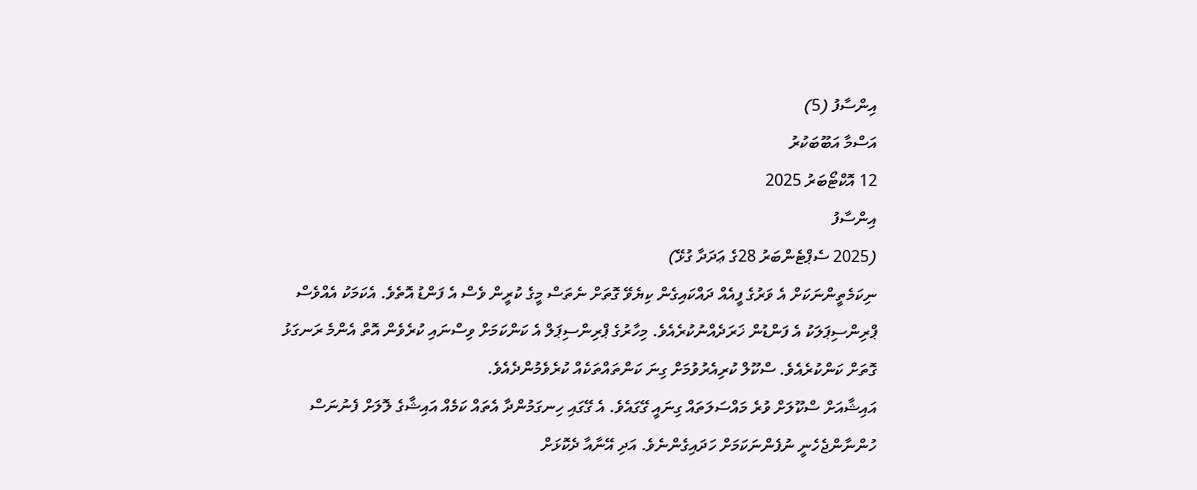އިންސާފު (5)
އަސްމާ އަބޫބަކުރު
12 އޮކްޓޯބަރު 2025
އިންސާފު
(2025 ސެޕްޓެންބަރު 28ގެ ޢަދަދާ ގުޅޭ)
ނިކަމެތީންނަކަށް އެ ވަރުގެ ފީއެއް ދައްކައިގެން ކިޔެވޭ ގޮތަށް ނެތަސް މީގެ ކުރީން ވެސް އެ ފަންޑު އޮތެވެ. އެކަމަކު އެއްވެސް ޕްރިންސިޕަލަކު އެ ފަންޑުން ޚަރަދެއްނުކުރެއެވެ. މިހާރުގެ ޕްރިންސިޕަލް އެ ކަންކަމަށް ވިސްނައި ކުރެވެން އޮތް އެންމެ ރަނގަޅު ގޮތަށް ކަންކުރެއެވެ. ސްކޫލް ކުރިއެރުވުމަށް ގިނަ ކަންތައްތަކެއް ކުރެވެމުންދެއެވެ.
އައިޝާއަށް ސްކޫލަށް ވުރެ މައްސަލަތައް ގިނައީ ގޭގައެވެ. އެ ގޭގައި ހިނގަމުންދާ އެތައް ކަމެއް އައިޝާގެ ލޮލަށް ފެނުނަސް ހުންނާންޖެހެނީ ނުފެންނަކަމަށް ހަދައިގެންނެވެ. އަދި އޭނާއާ ދެކޮޅަށް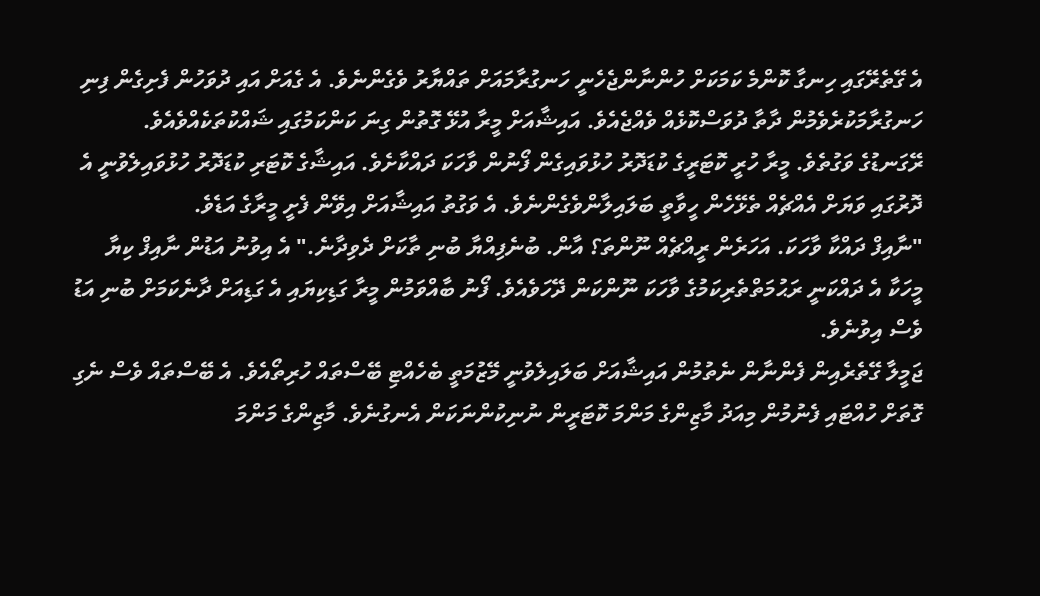އެ ގޭތެރޭގައި ހިނގާ ކޮންމެ ކަމަކަށް ހުންނާންޖެހެނީ ހަނގުރާމައަށް ތައްޔާރު ވެގެންނެވެ. އެ ގެއަށް އައި ދުވަހުން ފެށިގެން ފިނި ހަނގުރާމަކުރެވެމުން ދާތާ ދުވަސްކޮޅެއް ވެއްޖެއެވެ. އައިޝާއަށް މީރާ އުޅޭ ގޮތުން ގިނަ ކަންކަމުގައި ޝައްކުތަކެއްވެއެވެ.
ރޭގަނޑުގެ ވަގުތެވެ. މީރާ ހުރީ ކޮޓަރީގެ ކުޑަދޮރު ހުޅުވައިގެން ފޯނުން ވާހަކަ ދައްކާށެވެ. އައިޝާގެ ކޮޓަރި ކުޑަދޮރު ހުޅުވައިލެވުނީ އެ ދޮރުގައި ވަޔަށް އެއްޗެއް ތެޅޭހެން ހީވާތީ ބަލައިލާންވެގެންނެވެ. އެ ވަގުތު އައިޝާއަށް އިވޭން ފެށީ މީރާގެ އަޑެވެ.
"ނާއިފް ދައްކާ ވާހަކަ. އަހަރެން ރީއްޗެއް ނޫންތަ؟ އާން. ބުނެފިއްޔާ ބުނި ތާކަށް ދެވިދާނެ." އެ އިވުނު އަޑުން ނާއިފް ކިޔާ މީހަކާ އެ ދައްކަނީ ރަޙުމަތްތެރިކަމުގެ ވާހަކަ ނޫންކަން ދޭހަވެއެވެ. ފޯނު ބާއްވަމުން މީރާ ގަޑިކިޔައި އެ ގަޑިއަށް ދާނެކަމަށް ބުނި އަޑު ވެސް އިވުނެވެ.
ޖަމީލާ ގޭތެރެއިން ފެންނާން ނެތުމުން އައިޝާއަށް ބަލައިލެވުނީ މޭޒުމަތީ ބެހެއްޓި ބޭސްތައް ހުރިތޯއެވެ. އެ ބޭސްތައް ވެސް ނެގި ގޮތަށް ހުއްޓައި ފެނުމުން މިއަދު މާޒިންގެ މަންމަ ކޮޓަރީން ނުނިކުންނަކަން އެނގުނެވެ. މާޒިންގެ މަންމަ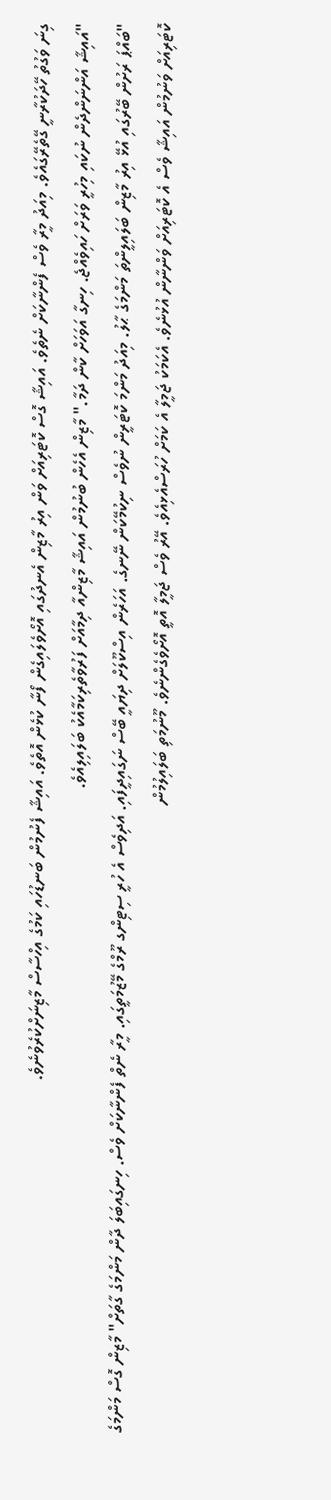ގިނަ ވަގުތު ހޭދަކުރާނީ ގޭތެރޭގައެވެ. މިއަދު މީރާ ވެސް ފެންނާކަށް ނެތެވެ. އައިޝާ ގޮސް ކޮޓަރިއަށް ވަން އިރު މާޒިން އެނދުގައި އޮށޯވެލައިގެން ފޯނާ ކުޅެން އޮތެވެ. އައިޝާ ފެނުމުން ބަނޑުހައި ކަމުގެ އިހްސާސް މާޒިނަށްކުރެވުނެވެ.
"އައިޝާ އަންނަންދެން ނުކައި މިހުރީ ވަރަށް ހައިވެއްޖެ. ހިނގާ އަވަހަށް ކާން ދަމާ." މާޒިން އެހެން ބުނުމުން އައިޝާ މާޒިންއާ ދިމާއަށް ފަރުވާތެރިކަމާއެކު ބަލައިލިއެވެ.
"ބައްޕަ ރަށުން ބޭރުގައި އުޅޭ އިރު މާޒިން ބަލައިލީންތަ މަންމަގެ ޙާލު. މިއަދު މަންމަ ކޮޓަރީން ނުވެސް ނިކުމޭކަން ނޭނގެ. އަހަރެން އިސްކޫލަށް ދިޔައީ ބޭސް ނަގައިދީފައި. އަދިވެސް އެ ހުރީ ސިޓިންގ ރޫމްގެ މޭޒުމަތީގައި. މީރާ ނެތް ފެންނާކަށް ވެސް. ހިނގައިބަލަ ދާން މަންމަގެ ގާތަށް" މާޒިން ގޮސް މަންމަގެ ކޮޓަރިއަށް ވަނުމުން އައިޝާ ވެސް އެ ކޮޓަރިއަށް ވަންނާން އުޅުނެވެ. އެކަމަކު ޖަމީލާ އެ ކަމަށް ހުރަސްއެޅިއެވެ. އޭރު ވެސް ޖަމީލާ އޮތީ އޮށޯވެގެންނެވެ. މޫނުމަތި ބަލައިލުމުން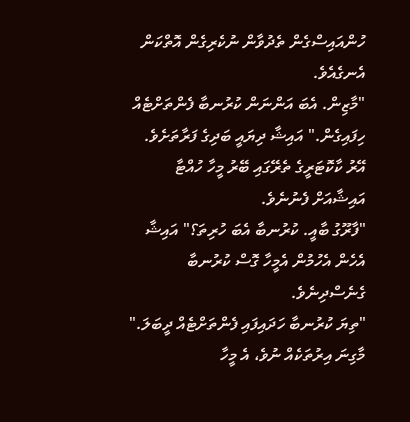ހުންއައިސްގެން ތެދުވާން ނުކެރިގެން އޮތްކަން އެނގެއެވެ.
"މާޒިން. އެބަ އަންނަން ކުރުނބާ ފެންތަށްޓެއް ހިފައިގެން." އައިޝާ ދިޔައީ ބަދިގެ ފަރާތަށެވެ. އޭރު ކާކޮޓަރީގެ ތެރޭގައި ބޭރު މީހާ ހުއްޓާ އައިޝާއަށް ފެނުނެވެ.
"ފާރޫގު ބާއީ. ކުރުނބާ އެބަ ހުރިތަ؟" އައިޝާ އެހެން އެހުމުން އެމީހާ ގޮސް ކުރުނބާ ގެނެސްދިނެވެ.
"ތިޔަ ކުރުނބާ ހަދައިފައި ފެންތަށްޓެއް ދީބަލަ." މާގިނަ އިރުތަކެއް ނުވެ، އެ މީހާ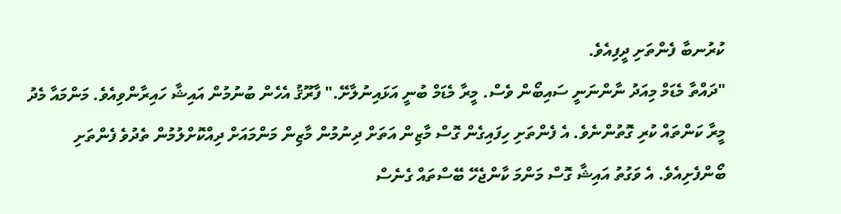ކުރުނބާ ފެންތަށި ދީފިއެވެ.
"ދައްތާ މެޑަމް މިއަދު ނާންނަނީ ސައިބޯން ވެސް. މީރާ މެޑަމް ބުނީ އަޅައިނުލާށޭ." ފާރޫޤު އެހެން ބުނުމުން އައިޝާ ހައިރާންވިއެވެ. މަންމައާ މެދު މީރާ ކަންތައް ކުރި ގޮތުންނެވެ. އެ ފެންތަށި ހިފައިގެން ގޮސް މާޒިން އަތަށް ދިނުމުން މާޒިން މަންމައަށް ދިއްކޮށްލުމުން ތެދުވެ ފެންތަށި ބޯންފެށިއެވެ. އެ ވަގުތު އައިޝާ ގޮސް މަންމަ ކާންޖެހޭ ބޭސްތައް ގެނެސް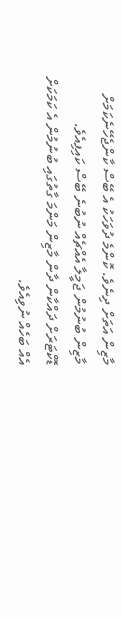މާޒިން އަތަށް ދިނެވެ. ކޮންމެ ދުވަހަކު އެ ބޭސް ކާންޖެހޭނެކަމަށް މާޒިން ބުނުމުން ޖަމީލާ އެއްޗެއް ނުބުނެ ބޭސް ކައިފިއެވެ.
ޑޮކްޓަރަށް ދައްކާން ދާން މާޒިން މަންމަ ގާތުގައި ބުނުމުން އެ ކަމަކަށް އެއް ބަހެއް ނުވިއެވެ.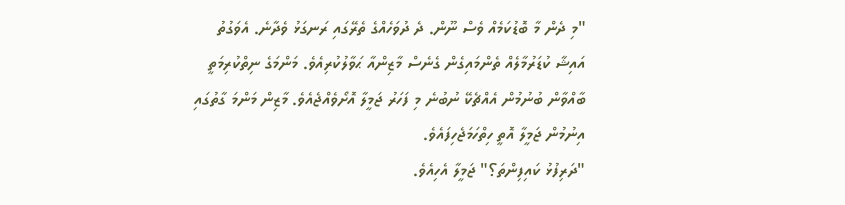"މި ދެން މާ ބޮޑުކަމެއް ވެސް ނޫން. ދެ ދުވަހެއްގެ ތެރޭގައި ރަނގަޅު ވެދާނެ. އެވަގުތު އައިޝާ ކުޑަރުމާލެއް ތެންމައިގެން ގެނެސް މާޒިންއާ ޙަވާލުކުރިއެވެ. މަންމަގެ ނިތްކުރިމަތީ ބާއްވާން ބުނުމުން އެއްޗެކޭ ނުބުނެ މި ފަހަރު ޖަމީލާ އޮށޯވެއްޖެއެވެ. މާޒިން މަންމަ ގާތުގައި އިނުމުން ޖަމީލާ އޮތީ ހިތްހަމަޖެހިފައެވެ.
"ދަރިފުޅު ކައިފިންތަ؟" ޖަމީލާ އެހިއެވެ.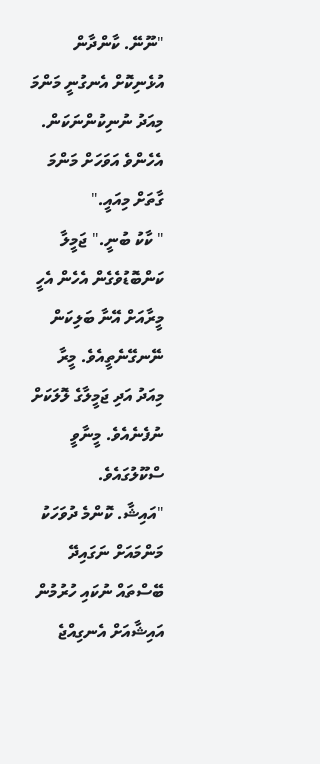"ނޫނޭ. ކާންދާން އުޅެނިކޮށް އެނގުނީ މަންމަ މިއަދު ނުނިކުންނަކަން. އެހެންވެ އަވަހަށް މަންމަ ގާތަށް މިއައީ."
" ކާކު ބުނީ." ޖަމީލާ ކަންބޮޑުވެގެން އެހެން އެހީ މީރާއަށް އޭނާ ބަލިކަން ނޭނގޭނެތީއެވެ. މީރާ މިއަދު އަދި ޖަމީލާގެ ލޮލަކަށް ނުފެނެއެވެ. މީނާވީ ސްކޫލުގައެވެ.
"އައިޝާ. ކޮންމެ ދުވަހަކު މަންމައަށް ނަގައިދޭ ބޭސްތައް ނުކައި ހުރުމުން އައިޝާއަށް އެނގިއްޖެ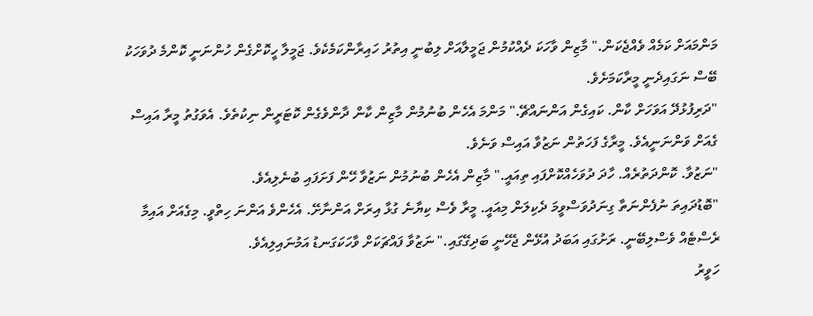މަންމައަށް ކަމެއް ވެއްޖެކަން." މާޒިން ވާހަކަ ދެއްކުމުން ޖަމީލާއަށް ލިބުނީ އިތުރު ހައިރާންކަމެކެވެ. ޖަމީލާ ހީކޮށްގެން ހުންނަނީ ކޮންމެ ދުވަހަކު ބޭސް ނަގައިދެނީ މީރާކަމަށެވެ.
"ދަރިފުޅުދޭ އަވަހަށް ކާން. ކައިގެން އަންނައްޗޭ." މަންމަ އެހެން ބުނުމުން މާޒިން ކާން ދާންވެގެން ކޮޓަރީން ނިކުތެވެ. އެވަގުތު މީރާ އައިސް ގެއަށް ވަންނަނީއެވެ. މީރާގެ ފަހަތުން ނަޒުވާ އައިސް ވަނެވެ.
"ނަޒުވާ. ކޮންދަތުރެއް. ހާދަ ދުވަހެއްކޮށްފައި ތިއައީ." މާޒިން އެހެން ބުނުމުން ނަޒުވާ ހޭން ފަށަފައި ބުނެލިއެވެ.
"ބޮޑުދައިތަ ނުފެންނަތާ ގިނަދުވަސްވީމަ ދެކިލަން މިއައީ. މީރާ ވެސް ކިޔާނެ ގުޅާ އިރަށް އަންނާށޭ. އެހެންވެ އަންނަ ހިތްވީ. މިގެއަށް އައިމާ ރެސްޓެއް ވެސްލިބޭނީ. ރަށުގައި އަބަދު އުޅޭން ޖެހޭނީ ބަދިގޭގައި." ނަޒުވާ ފައްޗަކަށް ވާހަކަގަނޑު އަމުނައިލިއެވެ.
ހަވީރު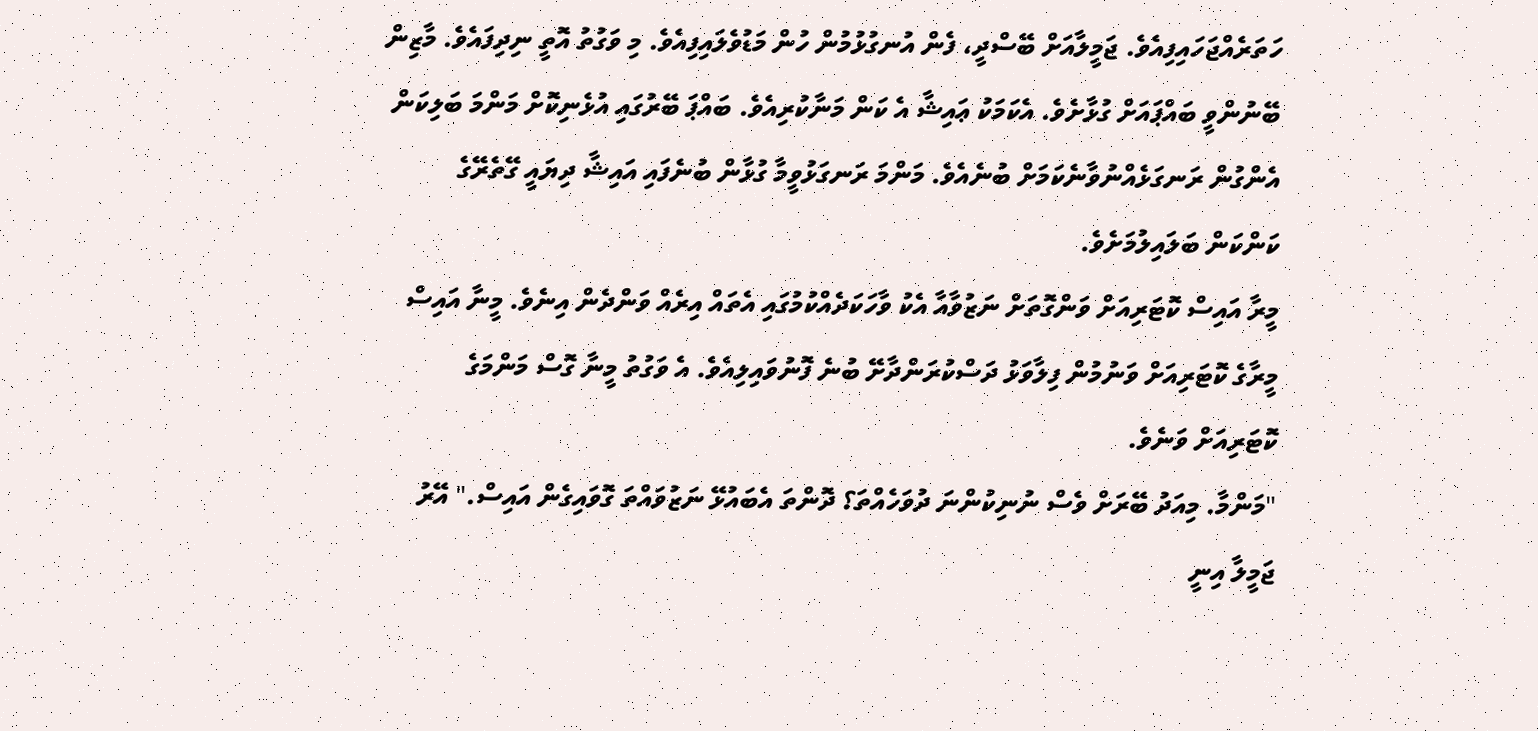ހަތަރެއްޖަހައިފިއެވެ. ޖަމީލާއަށް ބޭސްދީ، ފެން އުނގުޅުމުން ހުން މަޑުވެލައިފިއެވެ. މި ވަގުތު އޮތީ ނިދިފައެވެ. މާޒިން ބޭނުންވީ ބައްޕައަށް ގުޅާށެވެ. އެކަމަކު ޢައިޝާ އެ ކަން މަނާކުރިއެވެ. ބައްޕަ ބޭރުގައި އުޅެނިކޮށް މަންމަ ބަލިކަން އެންގުން ރަނގަޅެއްނުވާނެކަމަށް ބުނެއެވެ. މަންމަ ރަނގަޅުވީމާ ގުޅާން ބުނެފައި އައިޝާ ދިޔައީ ގޭތެރޭގެ ކަންކަން ބަލައިލުމަށެވެ.
މީރާ އައިސް ކޮޓަރިއަށް ވަންގޮތަށް ނަޒުވާއާ އެކު ވާހަކަދެއްކުމުގައި އެތައް އިރެއް ވަންދެން އިނެވެ. މީނާ އައިސް މީރާގެ ކޮޓަރިއަށް ވަނުމުން ފިލާވަޅު ދަސްކުރަންދާށޭ ބުނެ ފޮނުވައިލިއެވެ. އެ ވަގުތު މީނާ ގޮސް މަންމަގެ ކޮޓަރިއަށް ވަނެވެ.
"މަންމާ. މިއަދު ބޭރަށް ވެސް ނުނިކުންނަ ދުވަހެއްތަ؟ ދޮންތަ އެބައުޅޭ ނަޒުވައްތަ ގޮވައިގެން އައިސް." އޭރު ޖަމީލާ އިނީ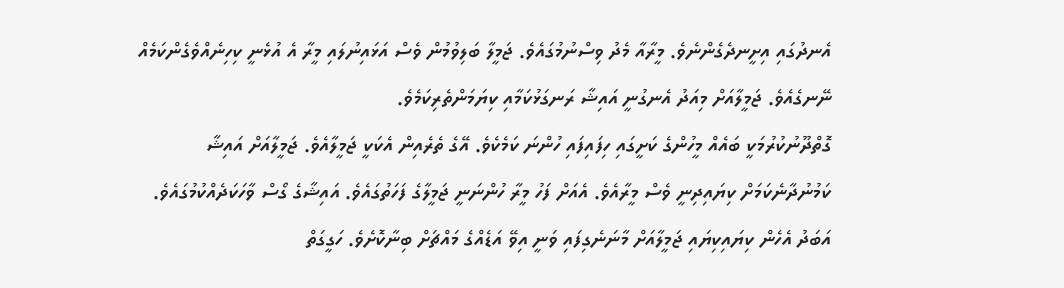އެނދުގައި އިށީނދެގެންނެވެ. މީރާއާ މެދު ވިސްނުމުގައެވެ. ޖަމީލާ ބަލިވުމުން ވެސް އަޅައިނުލައި މީރާ އެ އުޅެނީ ކިހިނެއްވެގެންކަމެއް ނޭނގެއެވެ. ޖަމީލާއަށް މިއަދު އެނގުނީ އައިޝާ ރަނގަޅުކަމާއި ކިޔަމަންތެރިކަމެވެ.
ގޮތްދޫނުކުރުމަކީ ބައެއް މީހުންގެ ކަށީގައި ހިފައިފައި ހުންނަ ކަމެކެވެ. އޭގެ ތެރެއިން އެކަކީ ޖަމީލާއެވެ. ޖަމީލާއަށް އައިޝާ ކަމުނުދާނެކަމަށް ކިޔައިދިނީ ވެސް މީރާއެވެ. އެއަށް ފަހު މީރާ ހުންނަނީ ޖަމީލާގެ ފަހަތުގައެވެ. އައިޝާގެ ގޯސް ވާހަކަދެއްކުމުގައެވެ. އަބަދު އެހެން ކިޔައިކިޔައި ޖަމީލާއަށް މާނަނެގިފައި ވަނީ އިވޭ އަޑެއްގެ މައްޗަށް ބިނާކޮށެވެ. ހަގީގަތް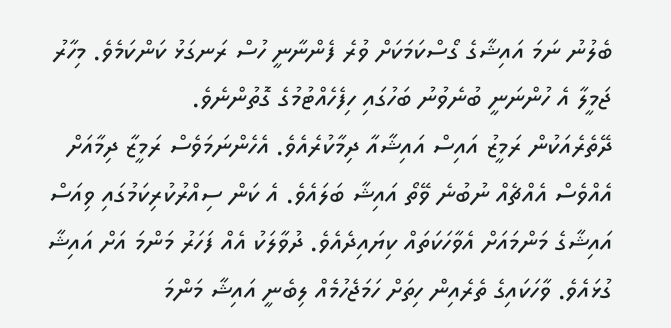ބެލުނު ނަމަ އައިޝާގެ ގޯސްކަމަކަށް ވުރެ ފެންނާނީ ހުސް ރަނގަޅު ކަންކަމެވެ. މިހާރު ޖަމީލާ އެ ހުންނަނީ ބުނެވުނު ބަހުގައި ހިފެހެއްޓުމުގެ ގޮތުންނެވެ.
ދޭތެރެއަކުން ރަމީޒު އައިސް އައިޝާއާ ދިމާކުރެއެވެ. އެހެންނަމަވެސް ރަމީޒާ ދިމާއަށް އެއްވެސް އެއްޗެއް ނުބުނެ ވޭތޯ އައިޝާ ބަލައެވެ. އެ ކަން ސިއްރުކުރިކަމުގައި ވިއަސް އައިޝާގެ މަންމައަށް އެވާހަކަތައް ކިޔައިދެއެވެ. ދުވާލަކު އެއް ފަހަރު މަންމަ އަށް އައިޝާ ގުޅައެވެ. ވާހަކައިގެ ތެރެއިން ހިތަށް ހަމަޖެހުމެއް ލިބެނީ އައިޝާ މަންމަ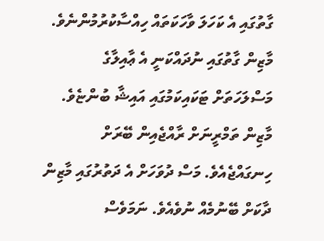ގާތުގައި އެ ކަހަލަ ވާހަކަތައް ހިއްސާކުރުމުންނެވެ. މާޒިން ގާތުގައި ނުދައްކަނީ އެ ޢާއިލާގެ މަސްލަހަތަށް ޓަކައިކަމުގައި އައިޝާ ބުންޏެވެ.
މާޒިން ތަމްރީނަށް ރާއްޖެއިން ބޭރަށް ހިނގައްޖެއެވެ. މަސް ދުވަހަށް އެ ދަތުރުގައި މާޒިން ދާކަށް ބޭނުމެއް ނުވެއެވެ. ނަމަވެސް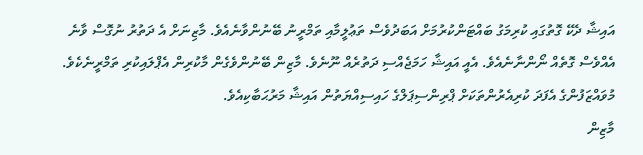އައިޝާ ދެކޭ ގޮތުގައި ކުރިމަގު ބައްޓަންކުރުމަށް އަބަދުވެސް ތަޢުލީމާއި ތަމްރީނު ބޭނުންވާނެއެވެ. މާޒިނަށް އެ ދަތުރު ނުގޮސް ވާނެ އެއްވެސް ގޮތެއް ނޯންނާނެއެވެ. އެއީ އައިޝާ ހަމަޖެއްސި ދަތުރެއް ނޫނެވެ. މާޒިން ބޭނުންވެގެން މާކުރިން އެޕްލައިކުރި ތަމްރީނެކެވެ. މުވައްޒަފުންގެ އެފަދަ ކުރިއެރުންތަކަށް ޕްރިންސިޕަލްގެ ހައިސިއްޔަތުން އައިޝާ މަރުޙަބާކިއެވެ.
މާޒިން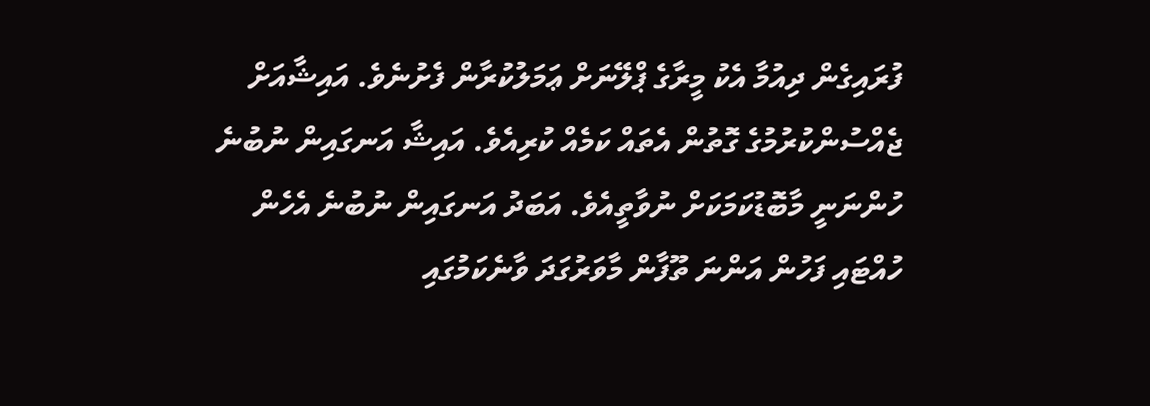ފުރައިގެން ދިއުމާ އެކު މީރާގެ ޕްލޭނަށް ޢަމަލުކުރާން ފެށުނެވެ. އައިޝާއަށް ޖެއްސުންކުރުމުގެ ގޮތުން އެތައް ކަމެއް ކުރިއެވެ. އައިޝާ އަނގައިން ނުބުނެ ހުންނަނީ މާބޮޑުކަމަކަށް ނުވާތީއެވެ. އަބަދު އަނގައިން ނުބުނެ އެހެން ހުއްޓައި ފަހުން އަންނަ ތޫފާން މާވަރުގަދަ ވާނެކަމުގައި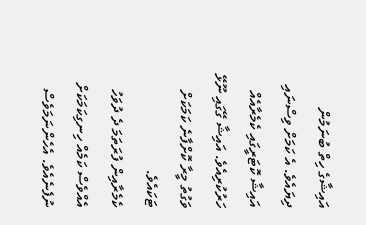އައިޝާގެ ހިތް ބުނަމުން ދިޔައެވެ. އެ ކަމަށް ވިސްނައި އައިޝާ ކޮޓަރީގައި ކެމެރާއެއް ހަރުކުރިއެވެ. އައިޝާ ގޭގައި ނޫޅޭ ވަގުތު މީރާ ކޮށްފާނެ ކަމަކަށް ޓަކައެވެ.
ކެމެރާއިން ފުރަތަމަ ދެ ދުވަހު އެއްވެސް ކަމެއް ހިނގިކަމަކަށް ނުފެނެއެވެ. އެހެންނަމަވެސް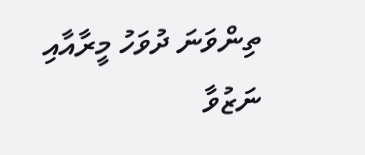ތިންވަނަ ދުވަހު މީރާއާއި ނަޒުވާ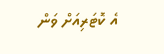އެ ކޮޓަރިއަށް ވަން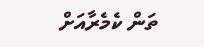ތަން ކެމެރާއަށް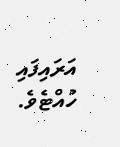އަރައިފައި ހުއްޓެވެ.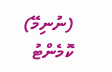(ނުނިމޭ)
ކޮމެންޓު